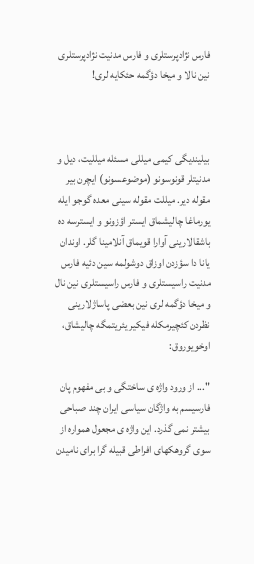فارس نژادپرستلری و فارس مدنیت نژادپرستلری نین نالا و میخا دؤگمه حئکایه لری!



بیلیندیگی کیمی میللی مسئله میللیت، دیل و مدنیتلر قونوسونو (موضوعسونو) ایچرن بیر مقوله دیر. میللت مقوله سینی معده گوجو ایله یورماغا چالیشماق ایستر اؤزونو و ایسترسه ده باشقالارینی آوارا قویماق آنلامینا گلر. اوندان یانا دا سؤزدن اوزاق دوشولمه سین دئیه فارس مدنیت راسیستلری و فارس راسیستلری نین نال و میخا دؤگمه لری نین بعضی پاساژلارینی نظردن کئچیرمکله فیکیر یئریتمگه چالیشاق، اوخویوروق:

"... از ورود واژه ی ساختگی و بی مفهوم پان فارسیسم به واژگان سیاسی ایران چند صباحی بیشتر نمی گذرد. این واژه ی مجعول همواره از سوی گروهکهای افراطی قبیله گرا برای نامیدن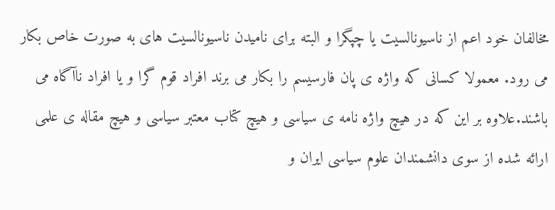مخالفان خود اعم از ناسیونالسیت یا چپگرا و البته برای نامیدن ناسیونالسیت های به صورت خاص بکار می رود. معمولا کسانی که واژه ی پان فارسیسم را بکار می برند افراد قوم گرا و یا افراد ناآگاه می باشند.علاوه بر این که در هیچ واژه نامه ی سیاسی و هیچ کتاب معتبر سیاسی و هیچ مقاله ی علمی ارائه شده از سوی دانشمندان علوم سیاسی ایران و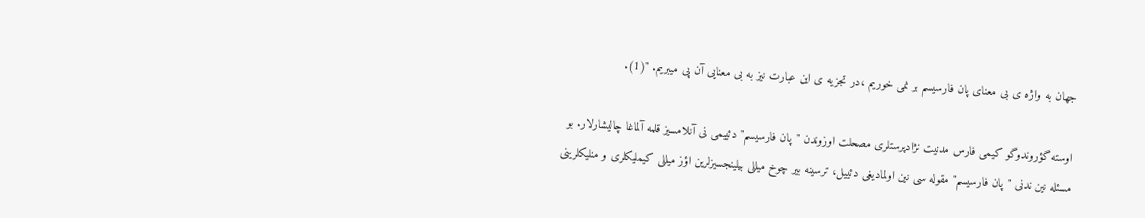جهان به واژه ی بی معنای پان فارسیسم بر نمی خوریم ،در تجزیه ی این عبارت نیز به بی معنایی آن پی میبریم. "(1).

اوسته گؤروندوگو کیمی فارس مدنیت نژادپرستلری مصحلت اوزوندن "پان فارسیسم" دئییمی نی آنلامسیز قلمه آلماغا چالیشارلار. بو مسئله نین ندنی "پان فارسیسم" مقوله سی نین اولمادیغی دئییل، ترسینه بیر چوخ میللی بیلینجسیزلرین اؤز میللی کیملیکلری و منلیکلرینی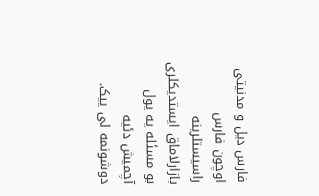فارس دیل و مدنیتی اوچون فارس راسیستلرینه بازارلاماق ایستدیکلری بو مسئله یه یول آچمیش دئیه دوشونمه لی ییک.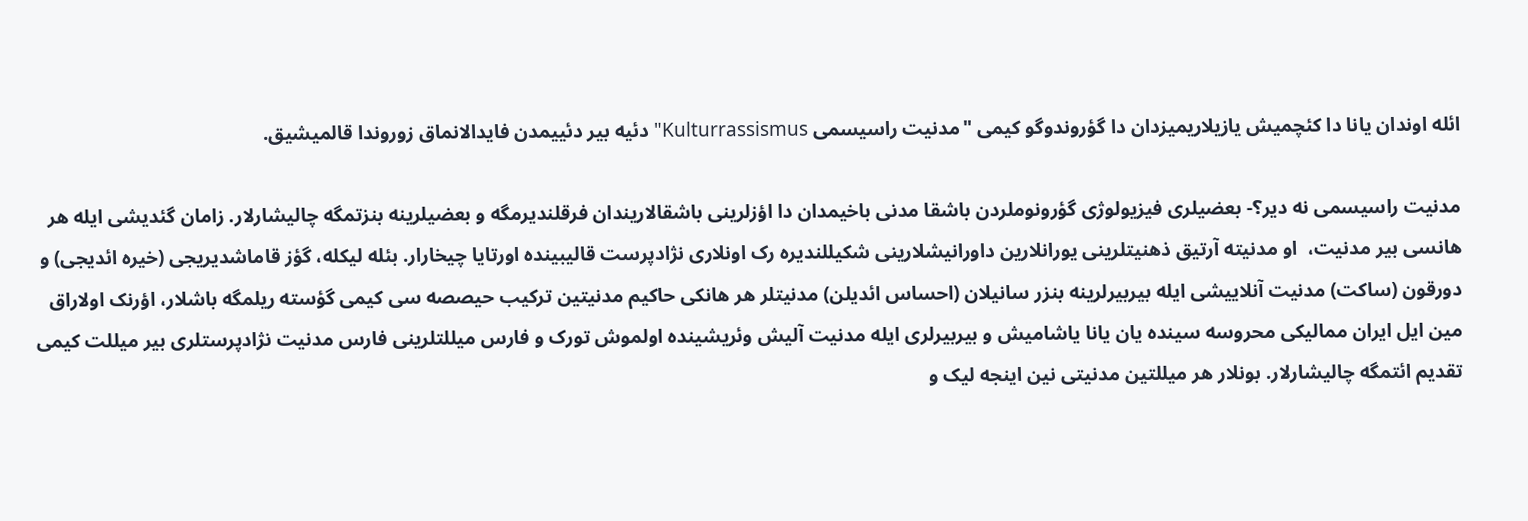ائله اوندان یانا دا کئچمیش یازیلاریمیزدان دا گؤروندوگو کیمی "مدنیت راسیسمی Kulturrassismus" دئیه بیر دئییمدن فایدالانماق زوروندا قالمیشیق.

مدنیت راسیسمی نه دیر؟- بعضیلری فیزیولوژی گؤرونوملردن باشقا مدنی باخیمدان دا اؤزلرینی باشقالاریندان فرقلندیرمگه و بعضیلرینه بنزتمگه چالیشارلار. زامان گئدیشی ایله هر هانسی بیر مدنیت،  او مدنیته آرتیق ذهنیتلرینی یورانلارین داورانیشلارینی شکیللندیره رک اونلاری نژادپرست قالیبینده اورتایا چیخارار. بئله لیکله، گؤز قاماشدیریجی (خیره ائدیجی) و دورقون (ساکت) مدنیت آنلاییشی ایله بیربیرلرینه بنزر سانیلان (احساس ائدیلن) مدنیتلر هر هانکی حاکیم مدنیتین ترکیب حیصصه سی کیمی گؤسته ریلمگه باشلار، اؤرنک اولاراق مین ایل ایران ممالیکی محروسه سینده یان یانا یاشامیش و بیربیرلری ایله مدنیت آلیش وئریشینده اولموش تورک و فارس میللتلرینی فارس مدنیت نژادپرستلری بیر میللت کیمی تقدیم ائتمگه چالیشارلار. بونلار هر میللتین مدنیتی نین اینجه لیک و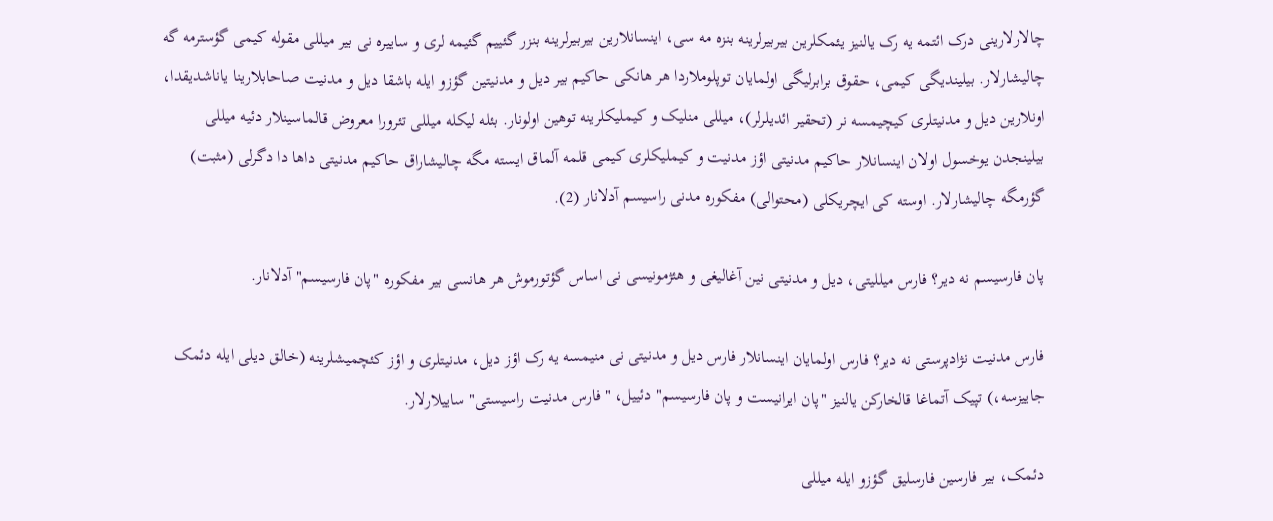چالارلارینی درک ائتمه یه رک یالنیز یئمکلرین بیربیرلرینه بنزه مه سی، اینسانلارین بیربیرلرینه بنزر گئییم گئیمه لری و ساییره نی بیر میللی مقوله کیمی گؤسترمه گه چالیشارلار. بیلیندیگی کیمی، حقوق برابرلیگی اولمایان توپلوملاردا هر هانکی حاکیم بیر دیل و مدنیتین گؤزو ایله باشقا دیل و مدنیت صاحابلارینا یاناشدیقدا، اونلارین دیل و مدنیتلری کیچیمسه نر (تحقیر ائدیلرلر)، میللی منلیک و کیملیکلرینه توهین اولونار. بئله لیکله میللی تئرورا معروض قالماسینلار دئیه میللی بیلینجدن یوخسول اولان اینسانلار حاکیم مدنیتی اؤز مدنیت و کیملیکلری کیمی قلمه آلماق ایسته مگه چالیشاراق حاکیم مدنیتی داها دا دگرلی (مثبت) گؤرمگه چالیشارلار. اوسته کی ایچریکلی (محتوالی) مفکوره مدنی راسیسم آدلانار (2).

پان فارسیسم نه دیر؟ فارس میللیتی، دیل و مدنیتی نین آغالیغی و هئژمونیسی نی اساس گؤتورموش هر هانسی بیر مفکوره "پان فارسیسم" آدلانار.

فارس مدنیت نژادپرستی نه دیر؟ فارس اولمایان اینسانلار فارس دیل و مدنیتی نی منیمسه یه رک اؤز دیل، مدنیتلری و اؤز کئچمیشلرینه (خالق دیلی ایله دئمک جاییزسه،) تپیک آتماغا قالخارکن یالنیز "پان ایرانیست و پان فارسیسم" دئییل، "فارس مدنیت راسیستی" ساییلارلار.

دئمک، بیر فارسین فارسلیق گؤزو ایله میللی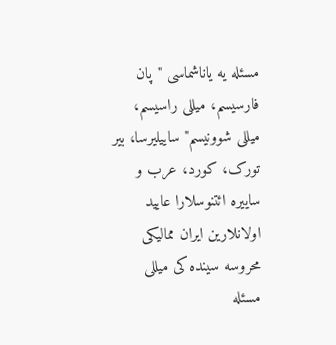مسئله یه یاناشماسی "پان فارسیسم، میللی راسیسم، میللی شوونیسم" ساییلیرسا، بیر تورک، کورد، عرب و ساییره ائتنوسلارا عایید اولانلارین ایران ممالیکی محروسه سینده کی میللی مسئله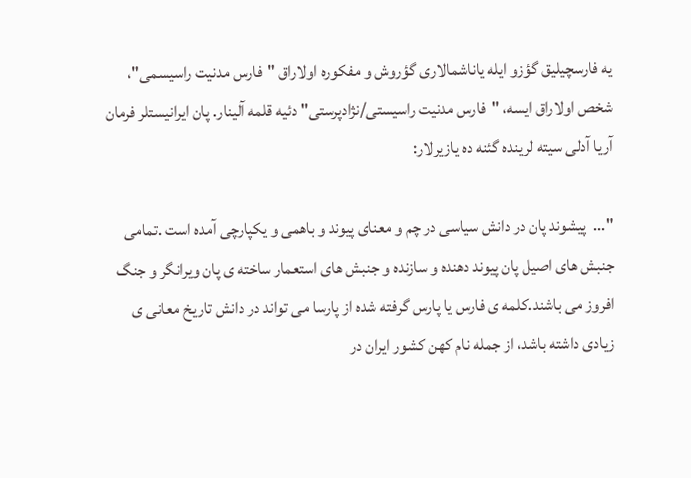یه فارسچیلیق گؤزو ایله یاناشمالاری گؤروش و مفکوره اولاراق "فارس مدنیت راسیسمی"، شخص اولاراق ایسه، "فارس مدنیت راسیستی/نژادپرستی" دئیه قلمه آلینار. پان ایرانیستلر فرمان آریا آدلی سیته لرینده گئنه ده یازیرلار:

"...  پیشوند پان در دانش سیاسی در چم و معنای پیوند و باهمی و یکپارچی آمده است .تمامی جنبش های اصیل پان پیوند دهنده و سازنده و جنبش های استعمار ساخته ی پان ویرانگر و جنگ افروز می باشند.کلمه ی فارس یا پارس گرفته شده از پارسا می تواند در دانش تاریخ معانی ی زیادی داشته باشد، از جمله نام کهن کشور ایران در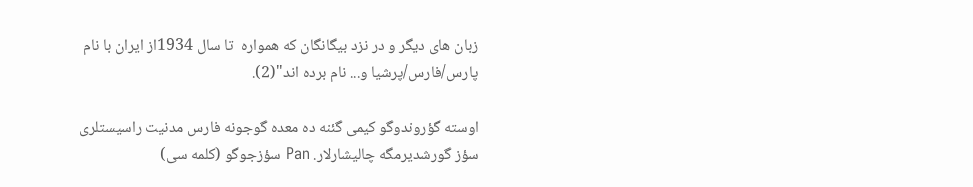زبان های دیگر و در نزد بیگانگان که همواره  تا سال 1934از ایران با نام پارس/فارس/پرشیا و... نام برده اند"(2).

اوسته گؤروندوگو کیمی گئنه ده معده گوجونه فارس مدنیت راسیستلری سؤز گورشدیرمگه چالیشارلار. Pan سؤزجوگو (کلمه سی)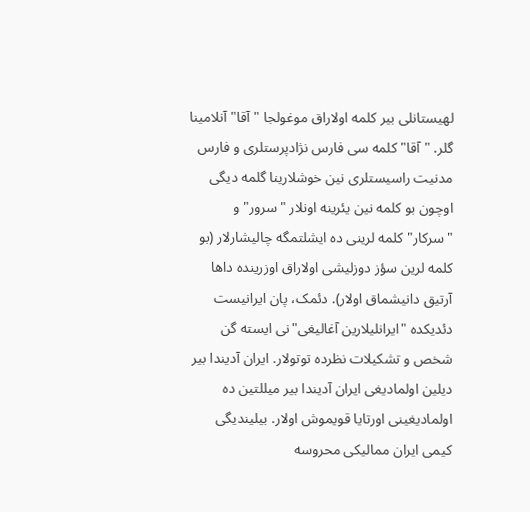لهیستانلی بیر کلمه اولاراق موغولجا "آقا" آنلامینا گلر. "آقا" کلمه سی فارس نژادپرستلری و فارس مدنیت راسیستلری نین خوشلارینا گلمه دیگی اوچون بو کلمه نین یئرینه اونلار "سرور" و "سرکار" کلمه لرینی ده ایشلتمگه چالیشارلار (بو کلمه لرین سؤز دوزلیشی اولاراق اوزرینده داها آرتیق دانیشماق اولار). دئمک، پان ایرانیست دئدیکده "ایرانلیلارین آغالیغی"نی ایسته گن شخص و تشکیلات نظرده توتولار. ایران آدیندا بیر دیلین اولمادیغی ایران آدیندا بیر میللتین ده اولمادیغینی اورتایا قویموش اولار. بیلیندیگی کیمی ایران ممالیکی محروسه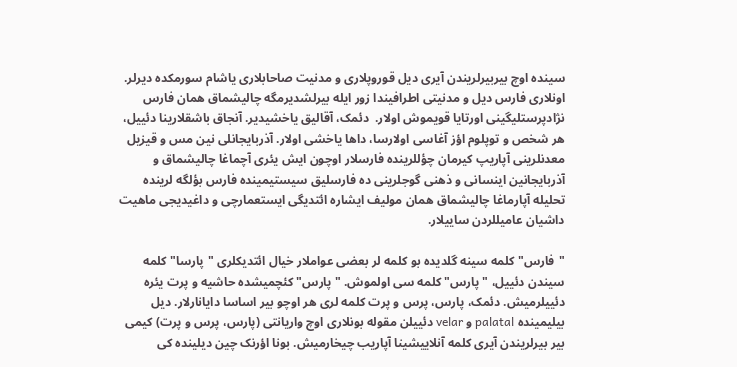سینده اوچ بیربیرلریندن آیری دیل قوروپلاری و مدنیت صاحابلاری یاشام سورمکده دیرلر. اونلاری فارس دیل و مدنیتی اطرافیندا زور ایله بیرلشدیرمگه چالیشماق همان فارس نژادپرستلیگینی اورتایا قویموش اولار.  دئمک، آقالیق یاخشیدیر. آنجاق باشقلارینا دئییل، هر شخص و توپلوم اؤز آغاسی اولارسا، داها یاخشی اولار. آذربایجانلی نین مس و قیزیل معدنلرینی آپاریپ کیرمان چؤللرینده فارسلار اوچون ایش یئری آچماغا چالیشماق و آذربایجانین اینسانی و ذهنی گوجلرینی ده فارسلیق سیستیمینده فارس بؤلگه لرینده تحلیله آپارماغا چالیشماق همان مولیف ایشاره ائتدیگی ایستعمارچی و داغیدیجی ماهیت داشیان عامیللردن ساییلار.

"فارس" کلمه سینه گلدیده بو کلمه لر بعضی عواملار خیال ائتدیکلری "پارسا" کلمه سیندن دئییل، "پارس" کلمه سی اولموش. "پارس" کئچمیشده حاشیه و پرت یئره دئییلرمیش. دئمک، پارس، پرس و پرت کلمه لری هر اوچو بیر اساسا دایانارلار. دیل بیلیمینده palatal و velar دئییلن مقوله بونلاری اوچ واریانتی (پارس، پرس و پرت) کیمی بیر بیرلریندن آیری کلمه آنلاییشینا آپاریب چیخارمیش. بونا اؤرنک چین دیلینده کی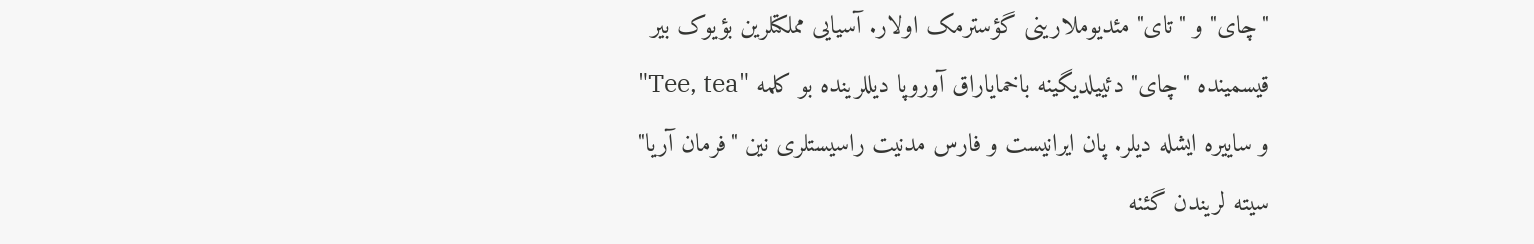"چای" و "تای" مئدیوملارینی گؤسترمک اولار. آسیایی مملکتلرین بؤیوک بیر قیسمینده "چای" دئییلدیگینه باخمایاراق آوروپا دیللرینده بو کلمه "Tee, tea" و ساییره ایشله دیلر. پان ایرانیست و فارس مدنیت راسیستلری نین "فرمان آریا" سیته لریندن گئنه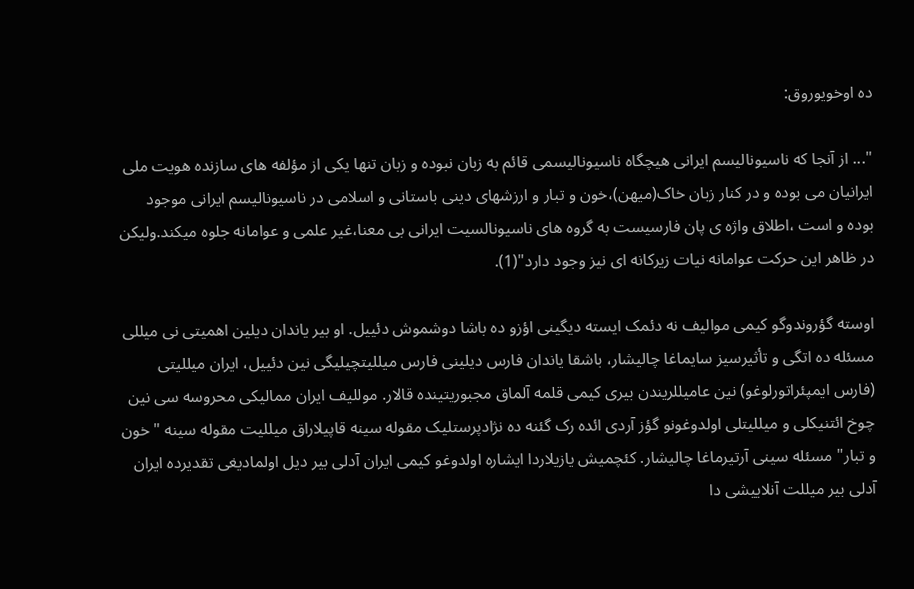ده اوخویوروق:

"... از آنجا که ناسیونالیسم ایرانی هیچگاه ناسیونالیسمی قائم به زبان نبوده و زبان تنها یکی از مؤلفه های سازنده هویت ملی ایرانیان می بوده و در کنار زبان خاک(میهن)،خون و تبار و ارزشهای دینی باستانی و اسلامی در ناسیونالیسم ایرانی موجود بوده و است ،اطلاق واژه ی پان فارسیست به گروه های ناسیونالسیت ایرانی بی معنا،غیر علمی و عوامانه جلوه میکند.ولیکن در ظاهر این حرکت عوامانه نیات زیرکانه ای نیز وجود دارد"(1).

اوسته گؤروندوگو کیمی موالیف نه دئمک ایسته دیگینی اؤزو ده باشا دوشموش دئییل. او بیر یاندان دیلین اهمیتی نی میللی مسئله ده اتگی و تأثیرسیز سایماغا چالیشار، باشقا یاندان فارس دیلینی فارس میللیتچیلیگی نین دئییل، ایران میللیتی (فارس ایمپئراتورلوغو) نین عامیللریندن بیری کیمی قلمه آلماق مجبوریتینده قالار. موللیف ایران ممالیکی محروسه سی نین چوخ ائتنیکلی و میللیتلی اولدوغونو گؤز آردی ائده رک گئنه ده نژادپرستلیک مقوله سینه قاپیلاراق میللیت مقوله سینه "خون و تبار" مسئله سینی آرتیرماغا چالیشار. کئچمیش یازیلاردا ایشاره اولدوغو کیمی ایران آدلی بیر دیل اولمادیغی تقدیرده ایران آدلی بیر میللت آنلاییشی دا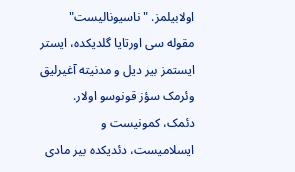اولابیلمز. "ناسیونالیست" مقوله سی اورتایا گلدیکده، ایستر ایستمز بیر دیل و مدنیته آغیرلیق وئرمک سؤز قونوسو اولار. دئمک، کمونیست و ایسلامیست، دئدیکده بیر مادی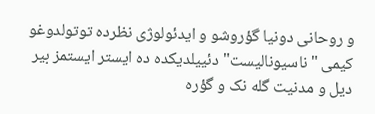و روحانی دونیا گؤروشو و ایدئولوژی نظرده توتولدوغو کیمی "ناسیونالیست" دئییلدیکده ده ایستر ایستمز بیر دیل و مدنیت گله نک و گؤره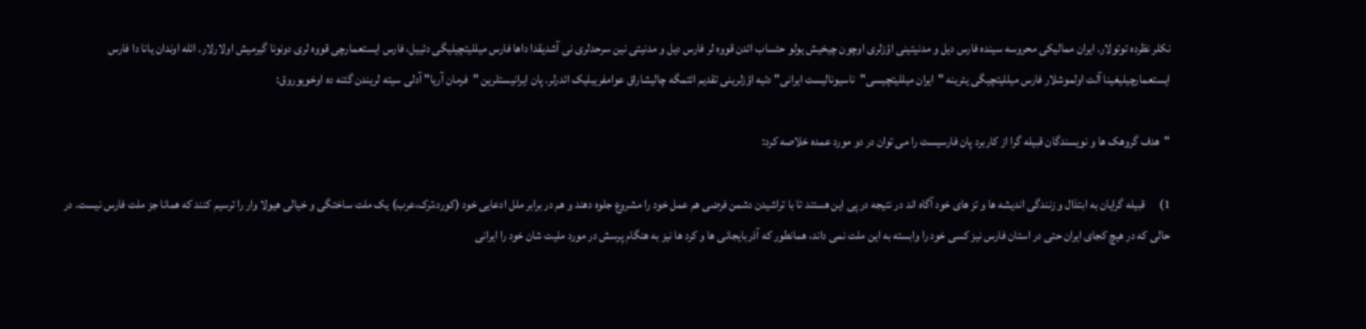نکلر نظرده توتولار. ایران ممالیکی محروسه سینده فارس دیل و مدنیتینی اؤزلری اوچون چیخیش یولو حئساب ائدن قووه لر فارس دیل و مدنیتی نین سرحدلری نی آشدیقدا داها فارس میللیتچیلیگی دئییل، فارس ایستعمارچی قووه لری دونونا گیرمیش اولارلار. ائله اوندان یانا دا فارس ایستعمارچیلیغینا آلت اولموشلار فارس میللیتچیگی یئرینه "ایران میللیتچیسی"ناسیونالیست ایرانی" دئیه اؤزلرینی تقدیم ائتمگه چالیشاراق عوامفریبلیک ائدرلر. پان ایرانیستلرین "فرمان آریا" آدلی سیته لریندن گئنه ده اوخویوروق:

"هدف گروهک ها و نویسندگان قبیله گرا از کاربرد پان فارسیست را می توان در دو مورد عمده خلاصه کرد:

1)      قبیله گرایان به ابتذال و زنندگی اندیشه ها و تز های خود آگاه اند در نتیجه در پی این هستند تا با تراشیدن دشمن فرضی هم عمل خود را مشروع جلوه دهند و هم در برابر ملل ادعایی خود (کورد،ترک،عرب) یک ملت ساختگی و خیالی هیولا وار را ترسیم کنند که همانا جز ملت فارس نیست. در حالی که در هیچ کجای ایران حتی در استان فارس نیز کسی خود را وابسته به این ملت نمی داند، همانطور که آذربایجانی ها و کرد ها نیز به هنگام پرسش در مورد ملیت شان خود را ایرانی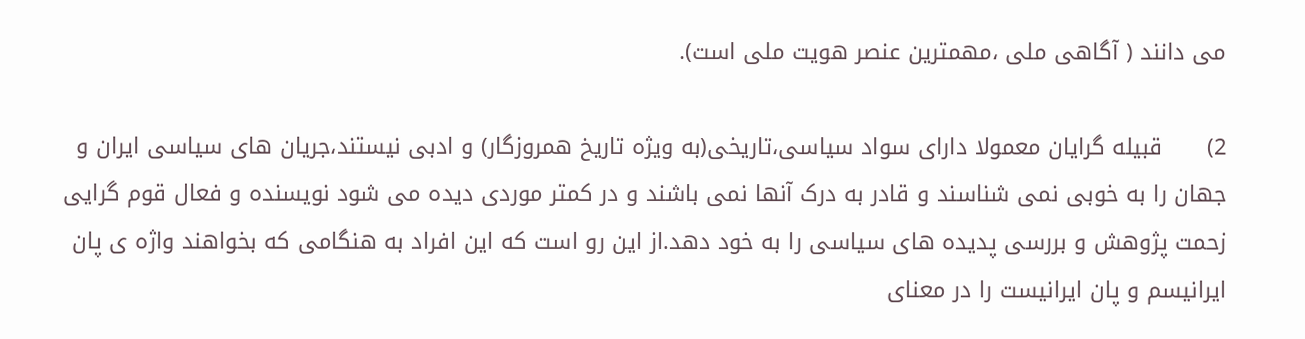می دانند ( آگاهی ملی ،مهمترین عنصر هویت ملی است).

2)      قبیله گرایان معمولا دارای سواد سیاسی،تاریخی(به ویژه تاریخ همروزگار) و ادبی نیستند،جریان های سیاسی ایران و جهان را به خوبی نمی شناسند و قادر به درک آنها نمی باشند و در کمتر موردی دیده می شود نویسنده و فعال قوم گرایی زحمت پژوهش و بررسی پدیده های سیاسی را به خود دهد.از این رو است که این افراد به هنگامی که بخواهند واژه ی پان ایرانیسم و پان ایرانیست را در معنای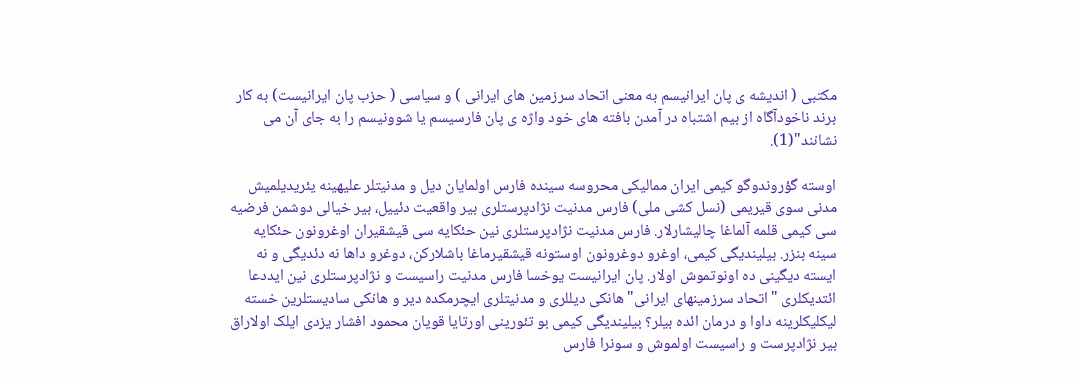مکتبی ( اندیشه ی پان ایرانیسم به معنی اتحاد سرزمین های ایرانی ) و سیاسی ( حزب پان ایرانیست) به کار برند ناخودآگاه از بیم اشتباه در آمدن بافته های خود واژه ی پان فارسیسم یا شوونیسم را به جای آن می نشانند"(1).

اوسته گؤروندوگو کیمی ایران ممالیکی محروسه سینده فارس اولمایان دیل و مدنیتلر علیهینه یئریدیلمیش مدنی سوی قیریمی (نسل کشی ملی) فارس مدنیت نژادپرستلری بیر واقعیت دئییل، بیر خیالی دوشمن فرضیه سی کیمی قلمه آلماغا چالیشارلار. فارس مدنیت نژادپرستلری نین حئکایه سی قیشقیران اوغرونون حئکایه سینه بنزر. بیلیندیگی کیمی، اوغرو دوغرونون اوستونه قیشقیرماغا باشلارکن، دوغرو داها نه دئدیگی و نه ایسته دیگینی ده اونوتموش اولار. پان ایرانیست یوخسا فارس مدنیت راسیست و نژادپرستلری نین ایددعا ائتدیکلری "اتحاد سرزمینهای ایرانی" هانکی دیللری و مدنیتلری ایچرمکده دیر و هانکی سادیستلرین خسته لیکلیکلرینه داوا و درمان ائده بیلر؟ بیلیندیگی کیمی بو تئورینی اورتایا قویان محمود افشار یزدی ایلک اولاراق بیر نژادپرست و راسیست اولموش و سونرا فارس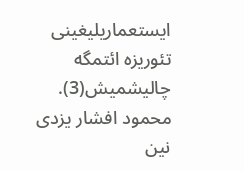ایستعماریلیغینی تئوریزه ائتمگه چالیشمیش(3). محمود افشار یزدی نین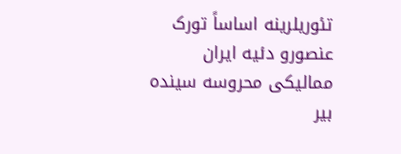تئوریلرینه اساساً تورک عنصورو دئیه ایران ممالیکی محروسه سینده بیر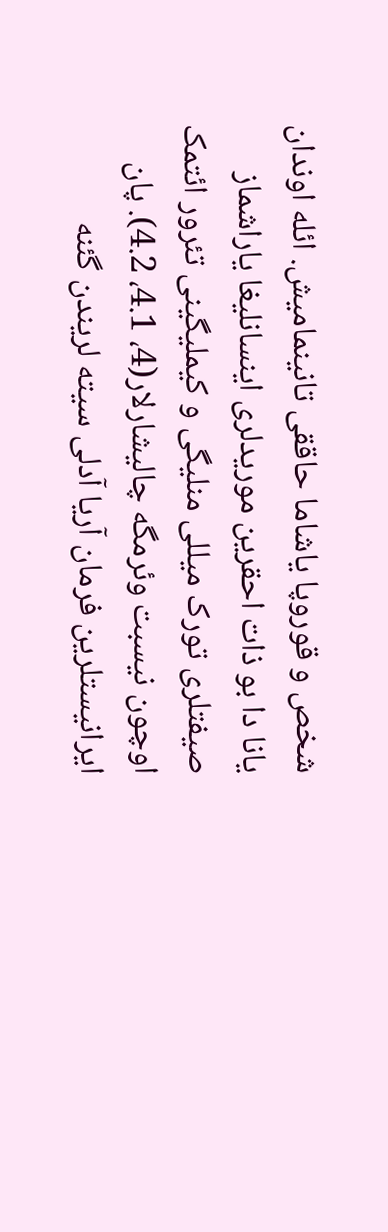شخص و قوروپا یاشاما حاققی تانینمامیش. ائله اوندان یانا دا بو ذات احقرین موریدلری اینسانلیغا یاراشماز صیفتلری تورک میللی منلیگی و کیملیگینی تئرور ائتمک اوچون نیسبت وئرمگه چالیشارلار(4، 4.1، 4.2). پان ایرانیستلرین فرمان آریا آدلی سیته لریندن گئنه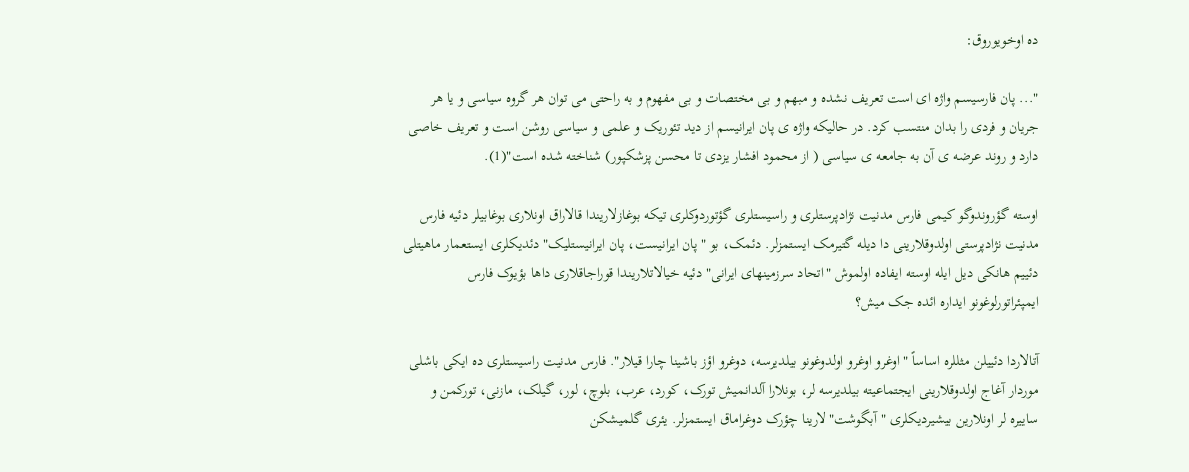ده اوخویوروق:

"... پان فارسیسم واژه ای است تعریف نشده و مبهم و بی مختصات و بی مفهوم و به راحتی می توان هر گروه سیاسی و یا هر جریان و فردی را بدان منتسب کرد. در حالیکه واژه ی پان ایرانیسم از دید تئوریک و علمی و سیاسی روشن است و تعریف خاصی دارد و روند عرضه ی آن به جامعه ی سیاسی ( از محمود افشار یزدی تا محسن پزشکپور) شناخته شده است"(1).

اوسته گؤروندوگو کیمی فارس مدنیت نژادپرستلری و راسیستلری گؤتوردوکلری تیکه بوغازلاریندا قالاراق اونلاری بوغابیلر دئیه فارس مدنیت نژادپرستی اولدوقلارینی دا دیله گتیرمک ایستمزلر. دئمک، بو "پان ایرانیست، پان ایرانیستلیک" دئدیکلری ایستعمار ماهیتلی دئییم هانکی دیل ایله اوسته ایفاده اولموش "اتحاد سرزمینهای ایرانی" دئیه خیالاتلاریندا قوراجاقلاری داها بؤیوک فارس ایمپئراتورلوغونو ایداره ائده جک میش؟

آتالاردا دئییلن مثللره اساساً "اوغرو اوغرو اولدوغونو بیلدیرسه، دوغرو اؤز باشینا چارا قیلار". فارس مدنیت راسیستلری ده ایکی باشلی موردار آغاج اولدوقلارینی ایجتماعیته بیلدیرسه لر، بونلارا آلدانمیش تورک، کورد، عرب، بلوچ، لور، گیلک، مازنی، تورکمن و ساییره لر اونلارین بیشیردیکلری "آبگوشت"لارینا چؤرک دوغراماق ایستمزلر. یئری گلمیشکن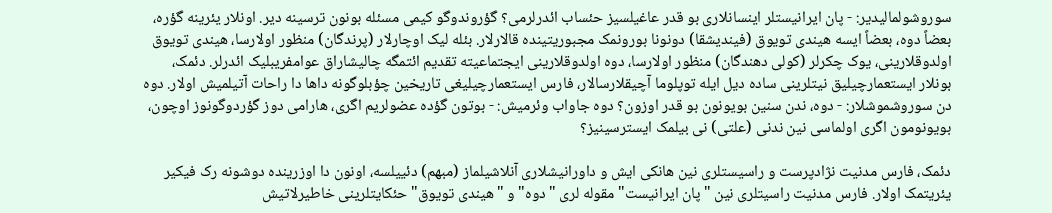سوروشولمالیدیر: - پان ایرانیستلر اینسانلاری بو قدر عاغیلسیز حئساب ائدرلرمی؟ گؤروندوگو کیمی مسئله بونون ترسینه دیر. اونلار یئرینه گؤره، بعضاً دوه، بعضاً ایسه هیندی تویوق (فیندیشقا) دونونا بورونمک مجبوریتینده قالارلار. بئله لیک اوچارلار (پرندگان) منظور اولارسا، هیندی تویوق اولدوقلارینی، یوک چکرلر (کولی دهندگان) منظور اولارسا، دوه اولدوقلارینی ایجتماعیته تقدیم ائتمگه چالیشاراق عوامفریبلیک ائدرلر. دئمک، بونلار ایستعمارچیلیق نیتلرینی ساده دیل ایله توپلوما آچیقلارسالار، فارس ایستعمارچیلیغی تاریخین چؤبلوگونه داها دا راحات آتیلمیش اولار. دوه دن سوروشموشلار: - دوه، ندن سنین بویونون بو قدر اوزون؟ دوه جاواب وئرمیش: - بوتون گؤده عضولریم اگری، هارامی دوز گؤردوگونوز اوچون، بویونومون اگری اولماسی نین ندنی (علتی) نی بیلمک ایسترسینیز؟

دئمک، فارس مدنیت نژادپرست و راسیستلری نین هانکی ایش و داورانیشلاری آنلاشیلماز (مبهم) دئییلسه، اونون دا اوزرینده دوشونه رک فیکیر یئریتمک اولار. فارس مدنیت راسیتلری نین "پان ایرانیست" مقوله لری "دوه" و "هیندی تویوق" حئکایتلرینی خاطیرلاتیش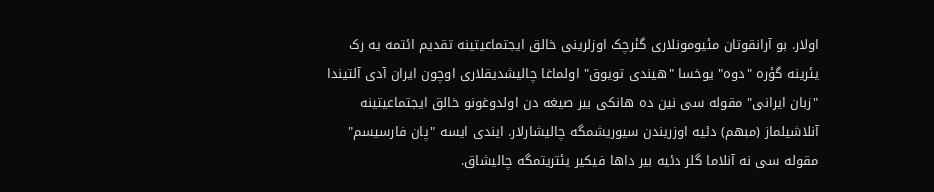اولار. بو آرانقوتان مئیومونلاری گئرچک اوزلرینی خالق ایجتماعیتینه تقدیم ائتمه یه رک یئرینه گؤره "دوه" یوخسا "هیندی تویوق" اولماغا چالیشدیقلاری اوچون ایران آدی آلتیندا "زبان ایرانی" مقوله سی نین ده هانکی بیر صیغه دن اولدوغونو خالق ایجتماعیتینه آنلاشیلماز (مبهم) دئیه اوزریندن سیوریشمگه چالیشارلار. ایندی ایسه "پان فارسیسم" مقوله سی نه آنلاما گلر دئیه بیر داها فیکیر یئتریتمگه چالیشاق.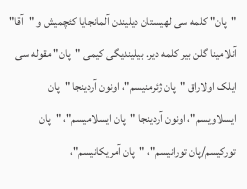"پان" کلمه سی لهیستان دیلیندن آلمانجایا کئچمیش و "آقا" آنلامینا گلن بیر کلمه دیر. بیلیندیگی کیمی "پان" مقوله سی ایلک اولاراق "پان ژئرمنیسم"، اونون آردینجا "پان ایسلاویسم"، اونون آردینجا "پان ایسلامیسم"، "پان تورکیسم/پان تورانیسم"، "پان آمریکانیسم"،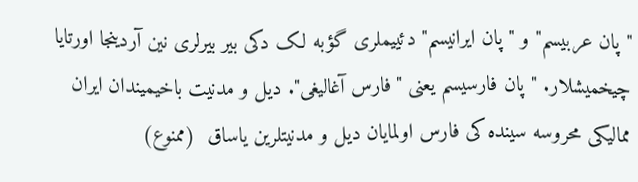"پان عربیسم" و "پان ایرانیسم" دئییملری گؤبه لک دکی بیر بیرلری نین آردینجا اورتایا چیخمیشلار. "پان فارسیسم یعنی "فارس آغالیغی". دیل و مدنیت باخیمیندان ایران ممالیکی محروسه سینده کی فارس اولمایان دیل و مدنیتلرین یاساق  (ممنوع)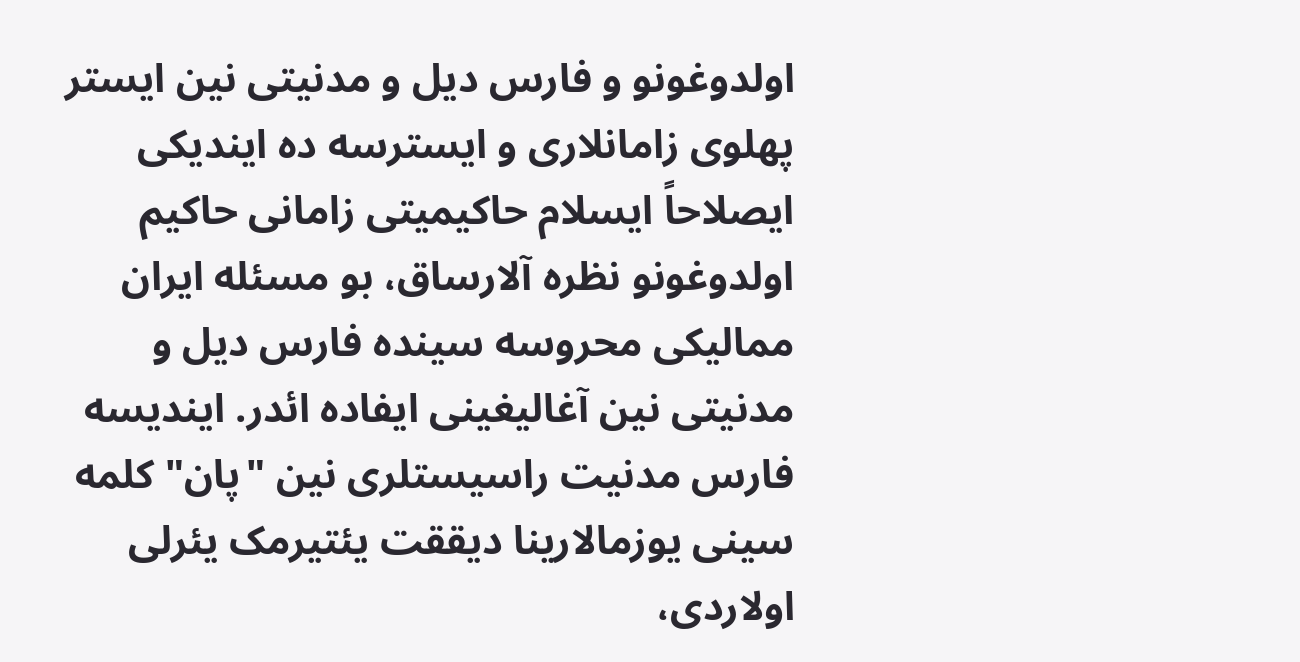اولدوغونو و فارس دیل و مدنیتی نین ایستر پهلوی زامانلاری و ایسترسه ده ایندیکی ایصلاحاً ایسلام حاکیمیتی زامانی حاکیم اولدوغونو نظره آلارساق، بو مسئله ایران ممالیکی محروسه سینده فارس دیل و مدنیتی نین آغالیغینی ایفاده ائدر. ایندیسه فارس مدنیت راسیستلری نین "پان" کلمه سینی یوزمالارینا دیققت یئتیرمک یئرلی اولاردی،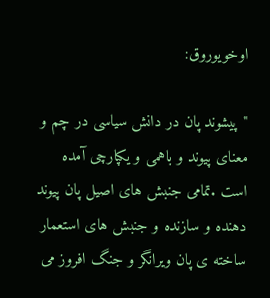اوخویوروق:

" پیشوند پان در دانش سیاسی در چم و معنای پیوند و باهمی و یکپارچی آمده است .تمامی جنبش های اصیل پان پیوند دهنده و سازنده و جنبش های استعمار ساخته ی پان ویرانگر و جنگ افروز می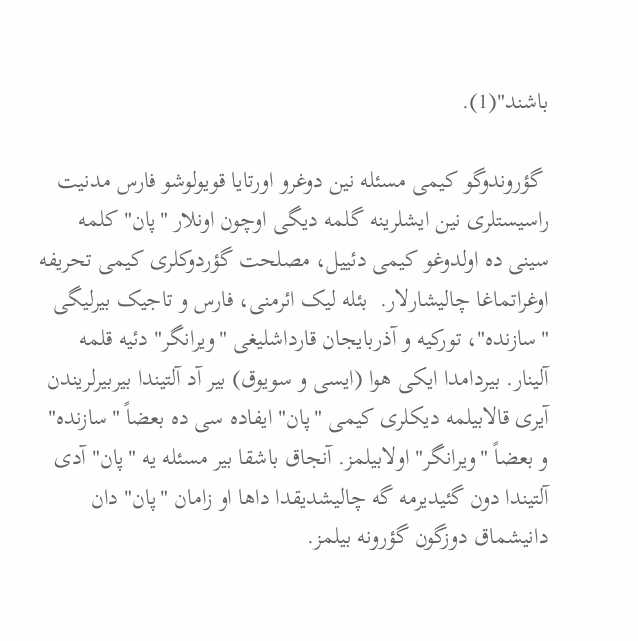باشند"(1).

 گؤروندوگو کیمی مسئله نین دوغرو اورتایا قویولوشو فارس مدنیت راسیستلری نین ایشلرینه گلمه دیگی اوچون اونلار "پان" کلمه سینی ده اولدوغو کیمی دئییل، مصلحت گؤردوکلری کیمی تحریفه اوغراتماغا چالیشارلار.  بئله لیک ائرمنی، فارس و تاجیک بیرلیگی "سازنده"، تورکیه و آذربایجان قارداشلیغی "ویرانگر" دئیه قلمه آلینار. بیردامدا ایکی هوا (ایسی و سویوق) بیر آد آلتیندا بیربیرلریندن آیری قالابیلمه دیکلری کیمی "پان" ایفاده سی ده بعضاً "سازنده" و بعضاً "ویرانگر" اولابیلمز. آنجاق باشقا بیر مسئله یه "پان" آدی آلتیندا دون گئیدیرمه گه چالیشدیقدا داها او زامان "پان" دان دانیشماق دوزگون گؤرونه بیلمز.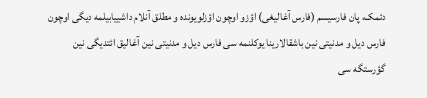دئمک، پان فارسیسم (فارس آغالیغی) اؤزو اوچون اؤزلویونده و مطلق آنلام داشییابیلمه دیگی اوچون فارس دیل و مدنیتی نین باشقالارینا یوکلنمه سی فارس دیل و مدنیتی نین آغالیق ائتدیگی نین گؤرستگه سی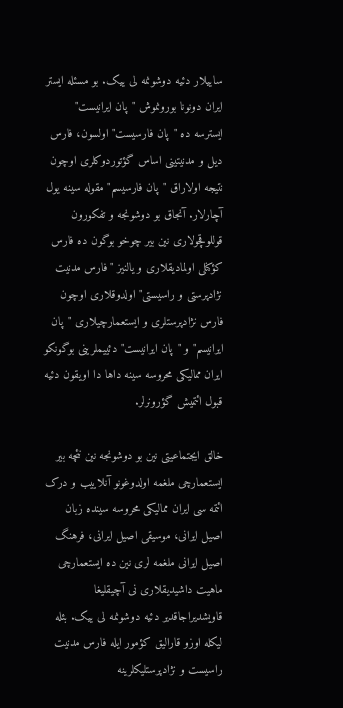ساییلار دئیه دوشونمه لی ییک. بو مسئله ایستر ایران دونونا بورونموش "پان ایرانیست" ایسترسه ده "پان فارسیست" اولسون، فارس دیل و مدنیتینی اساس گؤتوردوکلری اوچون نتیجه اولاراق "پان فارسیسم" مقوله سینه یول آچارلار. آنجاق بو دوشونجه و تفکورون قوللوقچولاری نین بیر چوخو بوگون ده فارس کؤکنلی اولمادیقلاری و یالنیز "فارس مدنیت نژادپرستی و راسیستی" اولدوقلاری اوچون فارس نژادپرستلری و ایستعمارچیلاری "پان ایرانیسم" و "پان ایرانیست" دئییملرینی بوگونکو ایران ممالیکی محروسه سینه داها دا اویقون دئیه قبول ائتمیش گؤرونرلر.

خالق ایجتماعیتی نین بو دوشونجه نین نئچه بیر ایستعمارچی ملغمه اولدوغونو آنلاییب و درک ائتمه سی ایران ممالیکی محروسه سینده زبان اصیل ایرانی، موسیقی اصیل ایرانی، فرهنگ اصیل ایرانی ملغمه لری نین ده ایستعمارچی ماهیت داشیدیقلاری نی آچیقلیغا قاویشدیراجاقدیر دئیه دوشونمه لی ییک. بئله لیکله اوزو قارالیق کؤمور ایله فارس مدنیت راسیست و نژادپرستلیکلرینه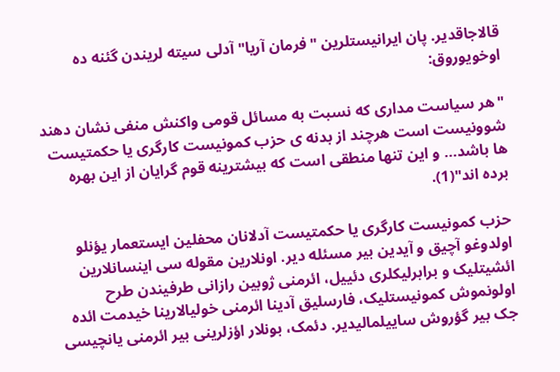قالاجاقدیر. پان ایرانیستلرین "فرمان آریا" آدلی سیته لریندن گئنه ده اوخویوروق:

"هر سیاست مداری که نسبت به مسائل قومی واکنش منفی نشان دهند شوونیست است هرچند از بدنه ی حزب کمونیست کارگری یا حکمتیست ها باشد… و این تنها منطقی است که بیشترینه قوم گرایان از این بهره برده اند"(1).

حزب کمونیست کارگری یا حکمتیست آدلانان محفلین ایستعمار یؤنلو اولدوغو آچیق و آیدین بیر مسئله دیر. اونلارین مقوله سی اینسانلارین ائشیتلیک و برابرلیکلری دئییل، ائرمنی ژوبین رازانی طرفیندن طرح اولونموش کمونیستلیک، فارسلیق آدینا ائرمنی خولیالارینا خیدمت ائده جک بیر گؤروش ساییلمالیدیر. دئمک، بونلار اؤزلرینی بیر ائرمنی یانچیسی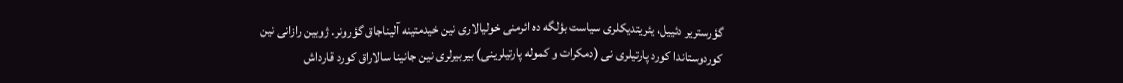گؤرستریر دئییل، یئریتدیکلری سیاست بؤلگه ده ائرمنی خولیالاری نین خیدمتینه آلیناجاق گؤرونر. ژوبین رازانی نین کوردوستاندا کورد پارتیلری نی (دمکرات و کموله پارتیلرینی) بیربیرلری نین جانینا سالاراق کورد قارداش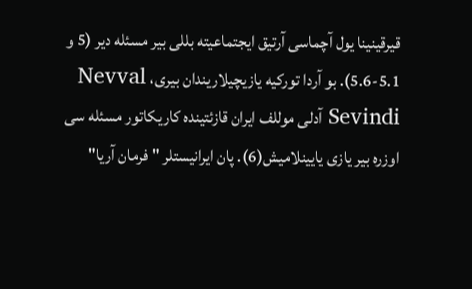قیرقینینا یول آچماسی آرتیق ایجتماعیته بللی بیر مسئله دیر (5 و 5.1-5.6). بو آردا تورکیه یازیچیلاریندان بیری، Nevval Sevindi آدلی موللف ایران قازئتینده کاریکاتور مسئله سی اوزره بیر یازی یایینلامیش(6). پان ایرانیستلر "فرمان آریا"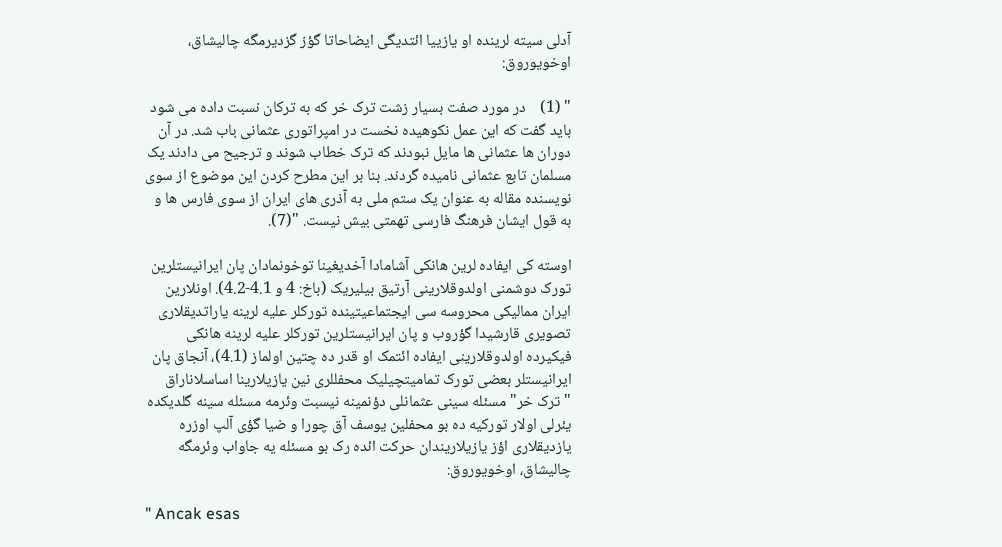آدلی سیته لرینده او یازییا ائتدیگی ایضاحاتا گؤز گزدیرمگه چالیشاق، اوخویوروق:

" (1)    در مورد صفت بسیار زشت ترک خر که به ترکان نسبت داده می شود باید گفت که این عمل نکوهیده نخست در امپراتوری عثمانی باب شد. در آن دوران ها عثمانی ها مایل نبودند که ترک خطاب شوند و ترجیح می دادند یک مسلمان تابع عثمانی نامیده گردند. بنا بر این مطرح کردن این موضوع از سوی نویسنده مقاله به عنوان یک ستم ملی به آذری های ایران از سوی فارس ها و به قول ایشان فرهنگ فارسی تهمتی بیش نیست. "(7).

اوسته کی ایفاده لرین هانکی آشامادا آخدیغینا توخونمادان پان ایرانیستلرین تورک دوشمنی اولدوقلارینی آرتیق بیلیریک (باخ: 4 و 4.1-4.2). اونلارین ایران ممالیکی محروسه سی ایجتماعیتینده تورکلر علیه لرینه یاراتدیقلاری تصویری قارشیدا گؤروب و پان ایرانیستلرین تورکلر علیه لرینه هانکی فیکیرده اولدوقلارینی ایفاده ائتمک او قدر ده چتین اولماز (4.1)، آنجاق پان ایرانیستلر بعضی تورک تمامیتچیلیک محفللری نین یازیلارینا اساسلاناراق "ترک خر" مسئله سینی عثمانلی دؤنمینه نیسبت وئرمه مسئله سینه گلدیکده یئرلی اولار تورکیه ده بو محفلین یوسف آق چورا و ضیا گؤی آلپ اوزره یازدیقلاری اؤز یازیلاریندان حرکت ائده رک بو مسئله یه جاواب وئرمگه چالیشاق، اوخویوروق:

" Ancak esas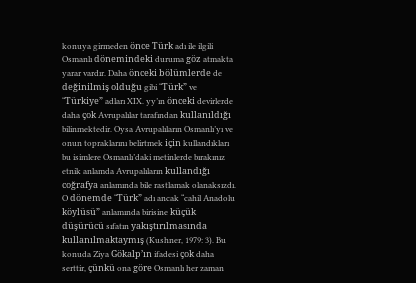konuya girmeden önce Türk adı ile ilgili Osmanlı dönemindeki duruma göz atmakta yarar vardır. Daha önceki bölümlerde de değinilmiş olduğu gibi “Türk” ve “Türkiye” adları XIX. yy’ın önceki devirlerde daha çok Avrupalılar tarafından kullanıldığı bilinmektedir. Oysa Avrupalıların Osmanlı’yı ve onun topraklarını belirtmek için kullandıkları bu isimlere Osmanlı’daki metinlerde bırakınız etnik anlamda Avrupalıların kullandığı coğrafya anlamında bile rastlamak olanaksızdı. O dönemde “Türk” adı ancak “cahil Anadolu köylüsü” anlamında birisine küçük düşürücü sıfatın yakıştırılmasında kullanılmaktaymış (Kushner, 1979: 3). Bu konuda Ziya Gökalp’ın ifadesi çok daha serttir, çünkü ona göre Osmanlı her zaman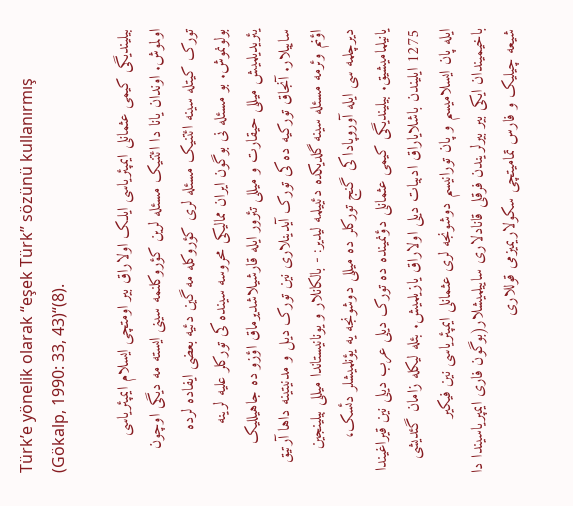Türk’e yönelik olarak “eşek Türk” sözünü kullanırmış (Gökalp, 1990: 33, 43)“(8).

بیلیندیگی کیمی عثمانلی ایمپئریاسی ایلک اولاراق بیر اومتچی ایسلام ایمپئریاسی اولموش. اوندان یانا دا ائتنیک مسئله لرین کؤروکلنمه سینی ایسته مه دیگی اوچون تورک کیتله سینه ائتنیک مسئله لری کؤروکله مه گین دئیه بعضی ایفاده لرده بولونموش. بو مسئله نی بوگون ایران ممالیکی محروسه سینده کی تورکلر علیه لرینه یئریدیلمیش میللی حیقارت و میللی تئرور ایله قارشیلاشدیرماق اؤزو ده جاهیللیک ساییلار. آنجاق تورکیه ده کی تورک آیدینلاری نین تورک دیل و مدنیتینه داها آرتیق اؤنم وئرمه مسئله سینه گلدیکده دئییلمه لیدیر: - بالکانلار و یونانیستاندا میللی بیلینجین دیرچلمه سی ایله آوروپاداکی گنج تورکلر ده میللی دوشونجه یه یؤنلمیشلر دئسک، یانیلمامیشیق. بیلیندیگی کیمی عثمانلی دؤنمینده ده تورک دیلی عرب دیلی نین قیراغیندا 1275 ایلیندن باشلایاراق ادبیات دیلی اولاراق یازیلمیش. بئله لیکله زامان گئدیشی ایله پان ایسلامیسم و پان تورانیسم دوشونجه لری عثمانلی ایمپئریاسی نین فیکیر باخیمیندان ایکی بیر بیرلریندن فرقلی قانادلاری ساییلمیشلار(بوگون فاری ایمپریاسیندا دا شیعه چیلیک و فارس تمامیتچی سکولاریمیزمی قوللاری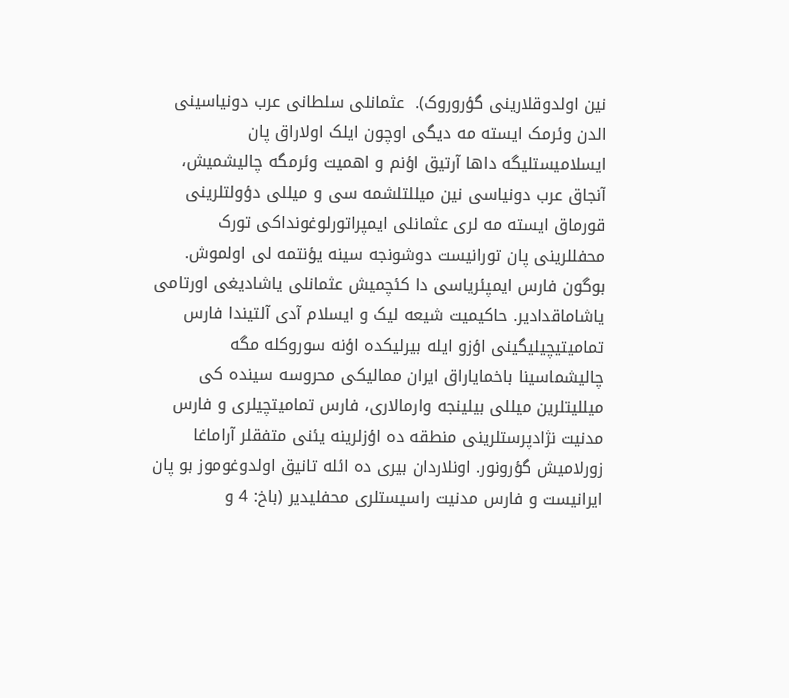نین اولدوقلارینی گؤروروک).  عثمانلی سلطانی عرب دونیاسینی الدن وئرمک ایسته مه دیگی اوچون ایلک اولاراق پان ایسلامیستلیگه داها آرتیق اؤنم و اهمیت وئرمگه چالیشمیش، آنجاق عرب دونیاسی نین میللتلشمه سی و میللی دؤولتلرینی قورماق ایسته مه لری عثمانلی ایمپراتورلوغونداکی تورک محفللرینی پان تورانیست دوشونجه سینه یؤنتمه لی اولموش. بوگون فارس ایمپئریاسی دا کئچمیش عثمانلی یاشادیغی اورتامی یاشاماقدادیر. حاکیمیت شیعه لیک و ایسلام آدی آلتیندا فارس تمامیتیچیلیگینی اؤزو ایله بیرلیکده اؤنه سوروکله مگه چالیشماسینا باخمایاراق ایران ممالیکی محروسه سینده کی میللیتلرین میللی بیلینجه وارمالاری، فارس تمامیتچیلری و فارس مدنیت نژادپرستلرینی منطقه ده اؤزلرینه یئنی متفقلر آراماغا زورلامیش گؤرونور. اونلاردان بیری ده ائله تانیق اولدوغوموز بو پان ایرانیست و فارس مدنیت راسیستلری محفلیدیر (باخ: 4 و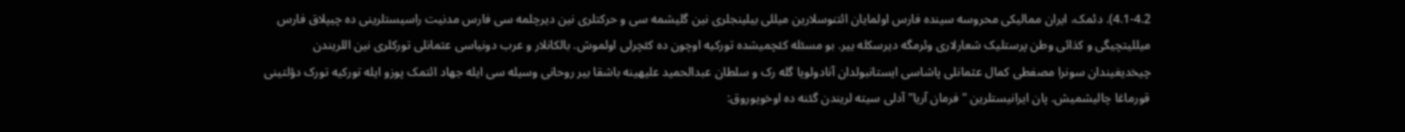4.1-4.2). دئمک، ایران ممالیکی محروسه سینده فارس اولمایان ائتنوسلارین میللی بیلینجلری نین گلیشمه سی و حرکتلری نین دیرچلمه سی فارس مدنیت راسیستلرینی ده چیپلاق فارس میللیتچیگی و کذائی وطن پرستلیک شعارلاری وئرمگه دیرسکله ییر. بو مسئله کئچمیشده تورکیه اوچون ده کئچرلی اولموش. بالکانلار و عرب دونیاسی عثمانلی تورکلری نین اللریندن چیخدیغیندان سونرا مصفطی کمال عثمانلی پاشاسی ایستانبولدان آنادولویا گله رک و سلطان عبدالحمید علیهینه باشقا بیر روحانی وسیله سی ایله جهاد ائتمک پوزو ایله تورکیه تورک دؤلتینی قورماغا چالیشمیش. پان ایرانیستلرین "فرمان آریا" آدلی سیته لریندن گئنه ده اوخویوروق: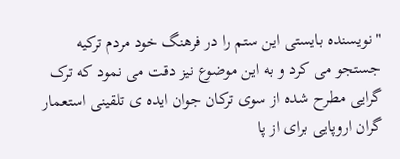"نویسنده بایستی این ستم را در فرهنگ خود مردم ترکیه جستجو می کرد و به این موضوع نیز دقت می نمود که ترک گرایی مطرح شده از سوی ترکان جوان ایده ی تلقینی استعمار گران اروپایی برای از پا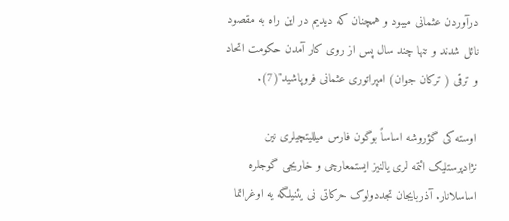درآوردن عثمانی میبود و همچنان که دیدیم در این راه به مقصود نائل شدند و تنها چند سال پس از روی کار آمدن حکومت اتحاد و ترقی ( ترکان جوان) امپراتوری عثمانی فروپاشید"(7).

اوسته کی گؤروشه اساساً بوگون فارس میللیتچیلری نین نژادپرستلیک ائتمه لری یالنیز ایستمعارچی و خاریجی گوجلره اساسلانار. آذربایجان تجددولوک حرکاتی نی یئنیلگه یه اوغراتما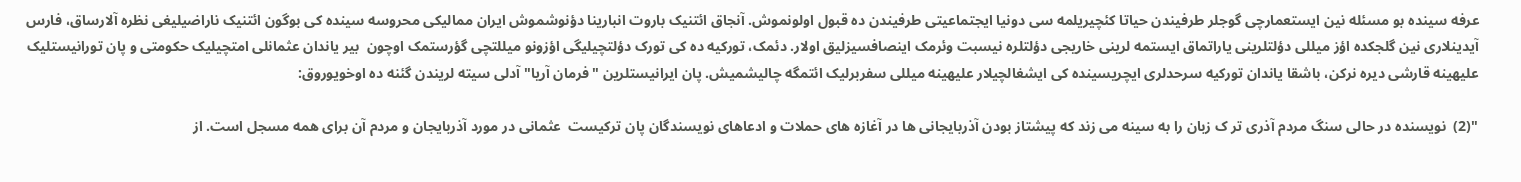عرفه سینده بو مسئله نین ایستعمارچی گوجلر طرفیندن حیاتا کئچیریلمه سی دونیا ایجتماعیتی طرفیندن ده قبول اولونموش. آنجاق ائتنیک باروت انبارینا دؤنوشموش ایران ممالیکی محروسه سینده کی بوگون ائتنیک ناراضیلیغی نظره آلارساق، فارس آیدینلاری نین گلجکده اؤز میللی دؤلتلرینی یاراتماق ایستمه لرینی خاریجی دؤلتلره نیسبت وئرمک اینصافسیزلیق اولار. دئمک، تورکیه ده کی تورک دؤلتچیلیگی اؤزونو میللتچی گؤرستمک اوچون  بیر یاندان عثمانلی امتچیلیک حکومتی و پان تورانیستلیک علیهینه قارشی دیره نرکن، باشقا یاندان تورکیه سرحدلری ایچریسینده کی ایشغالچیلار علیهینه میللی سفربرلیک ائتمگه چالیشمیش. پان ایرانیستلرین "فرمان آریا" آدلی سیته لریندن گئنه ده اوخویوروق:

"(2)  نویسنده در حالی سنگ مردم آذری تر ک زبان را به سینه می زند که پیشتاز بودن آذربایجانی ها در آغازه های حملات و ادعاهای نویسندگان پان ترکیست  عثمانی در مورد آذربایجان و مردم آن برای همه مسجل است. از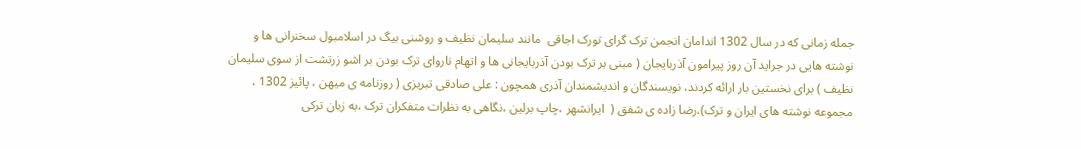جمله زمانی که در سال 1302 اندامان انجمن ترک گرای تورک اجاقی  مانند سلیمان نظیف و روشنی بیگ در اسلامبول سخنرانی ها و نوشته هایی در جراید آن روز پیرامون آذربایجان ( مبنی بر ترک بودن آذربایجانی ها و اتهام ناروای ترک بودن بر اشو زرتشت از سوی سلیمان نظیف ) برای نخستین بار ارائه کردند، نویسندگان و اندیشمندان آذری همچون : علی صادقی تبریزی ( روزنامه ی میهن ، پائیز 1302 ، مجموعه نوشته های ایران و ترک)،رضا زاده ی شفق (  ایرانشهر ،چاپ برلین ،نگاهی به نظرات متفکران ترک ،به زبان ترکی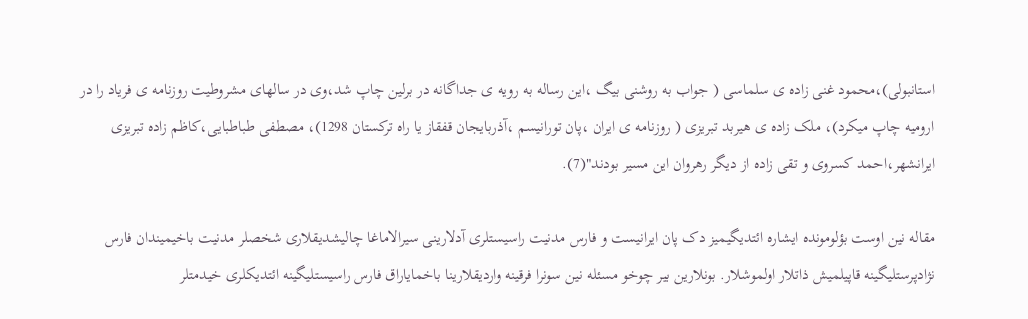استانبولی)،محمود غنی زاده ی سلماسی ( جواب به روشنی بیگ ،این رساله به رویه ی جداگانه در برلین چاپ شد،وی در سالهای مشروطیت روزنامه ی فریاد را در ارومیه چاپ میکرد)، ملک زاده ی هیربد تبریزی ( روزنامه ی ایران ،پان تورانیسم ،آذربایجان قفقاز یا راه ترکستان 1298)، مصطفی طباطبایی،کاظم زاده تبریزی ایرانشهر،احمد کسروی و تقی زاده از دیگر رهروان این مسیر بودند"(7).

مقاله نین اوست بؤلومونده ایشاره ائتدیگیمیز دک پان ایرانیست و فارس مدنیت راسیستلری آدلارینی سیرالاماغا چالیشدیقلاری شخصلر مدنیت باخیمیندان فارس نژادپرستلیگینه قاپیلمیش ذاتلار اولموشلار. بونلارین بیر چوخو مسئله نین سونرا فرقینه واردیقلارینا باخمایاراق فارس راسیستلیگینه ائتدیکلری خیدمتلر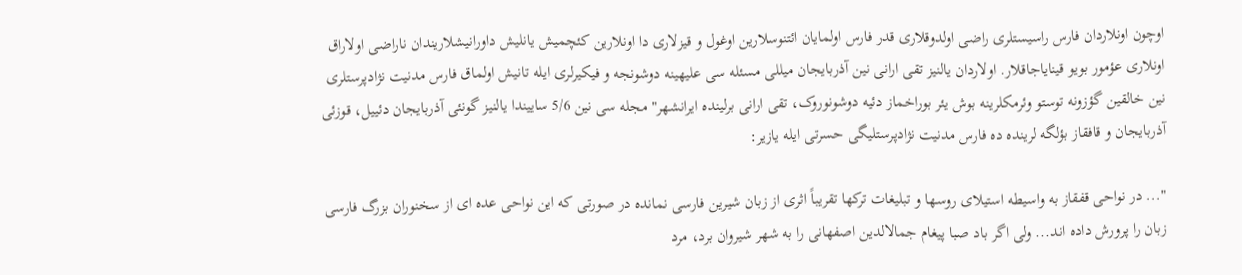اوچون اونلاردان فارس راسیستلری راضی اولدوقلاری قدر فارس اولمایان ائتنوسلارین اوغول و قیزلاری دا اونلارین کئچمیش یانلیش داورانیشلاریندان ناراضی اولاراق اونلاری عؤمور بویو قینایاجاقلار. اولاردان یالنیز تقی ارانی نین آذربایجان میللی مسئله سی علیهینه دوشونجه و فیکیرلری ایله تانیش اولماق فارس مدنیت نژادپرستلری نین خالقین گؤزونه توستو وئرمکلرینه بوش یئر بوراخماز دئیه دوشونوروک، تقی ارانی برلینده ایرانشهر" مجله سی نین 5/6 ساییندا یالنیز گونئی آذربایجان دئییل، قوزئی آذربایجان و قافقاز بؤلگه لرینده ده فارس مدنیت نژادپرستلیگی حسرتی ایله یازیر:

"... در نواحی قفقاز به واسیطه استیلای روسها و تبلیغات ترکها تقریباً اثری از زبان شیرین فارسی نمانده در صورتی که این نواحی عده ای از سخنوران بزرگ فارسی زبان را پرورش داده اند... ولی اگر باد صبا پیغام جمالالدین اصفهانی را به شهر شیروان برد، مرد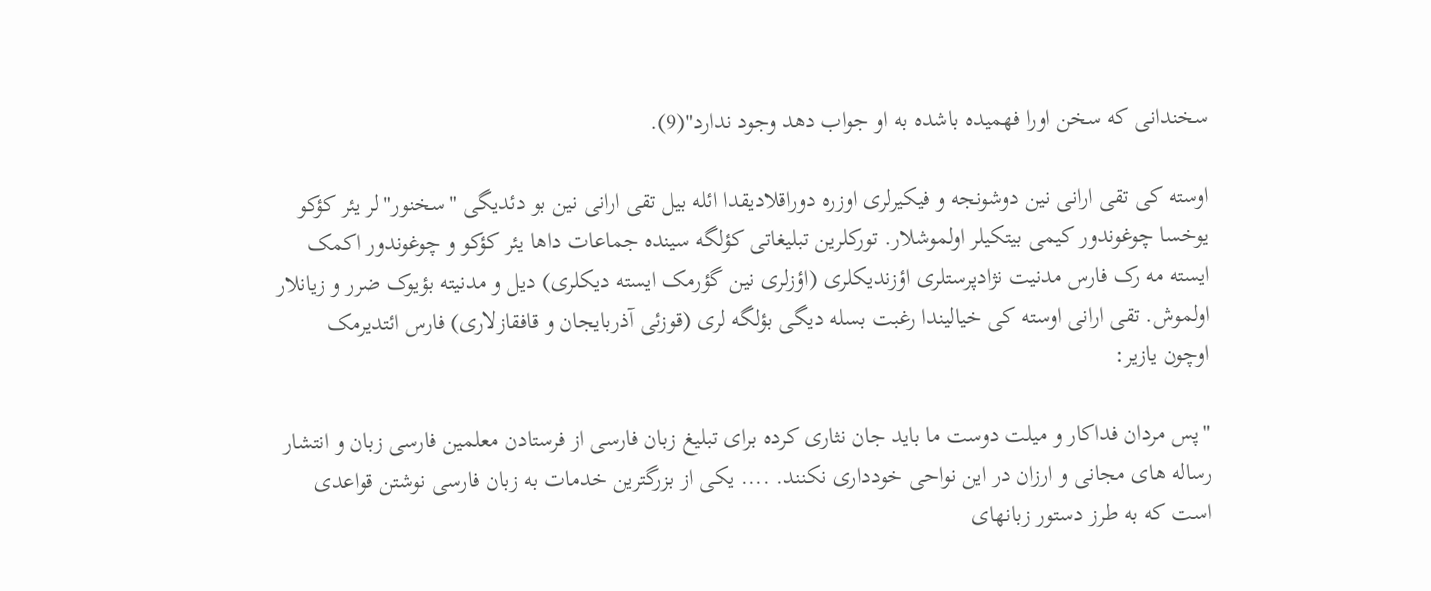سخندانی که سخن اورا فهمیده باشده به او جواب دهد وجود ندارد"(9).

اوسته کی تقی ارانی نین دوشونجه و فیکیرلری اوزره دوراقلادیقدا ائله بیل تقی ارانی نین بو دئدیگی "سخنور"لر یئر کؤکو یوخسا چوغوندور کیمی بیتکیلر اولموشلار. تورکلرین تبلیغاتی کؤلگه سینده جماعات داها یئر کؤکو و چوغوندور اکمک ایسته مه رک فارس مدنیت نژادپرستلری اؤزندیکلری (اؤزلری نین گؤرمک ایسته دیکلری) دیل و مدنیته بؤیوک ضرر و زیانلار اولموش. تقی ارانی اوسته کی خیالیندا رغبت بسله دیگی بؤلگه لری (قوزئی آذربایجان و قافقازلاری) فارس ائتدیرمک اوچون یازیر:

"پس مردان فداکار و میلت دوست ما باید جان نثاری کرده برای تبلیغ زبان فارسی از فرستادن معلمین فارسی زبان و انتشار رساله های مجانی و ارزان در این نواحی خودداری نکنند. .... یکی از بزرگترین خدمات به زبان فارسی نوشتن قواعدی است که به طرز دستور زبانهای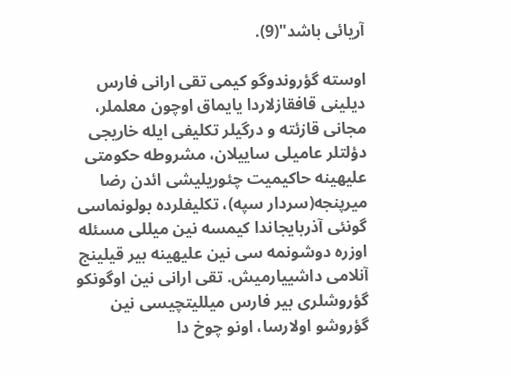آریائی باشد"(9).

اوسته گؤروندوگو کیمی تقی ارانی فارس دیلینی قافقازلاردا یایماق اوچون معلملر، مجانی قازئته و درگیلر تکلیفی ایله خاریجی دؤلتلر عامیلی ساییلان، مشروطه حکومتی علیهینه حاکیمیت چئوریلیشی ائدن رضا میرپنجه(سردار سپه)، تکلیفلرده بولونماسی گونئی آذربایجاندا کیمسه نین میللی مسئله اوزره دوشونمه سی نین علیهینه بیر قیلینج آنلامی داشییارمیش. تقی ارانی نین اوگونکو گؤروشلری بیر فارس میللیتچیسی نین گؤروشو اولارسا، اونو چوخ دا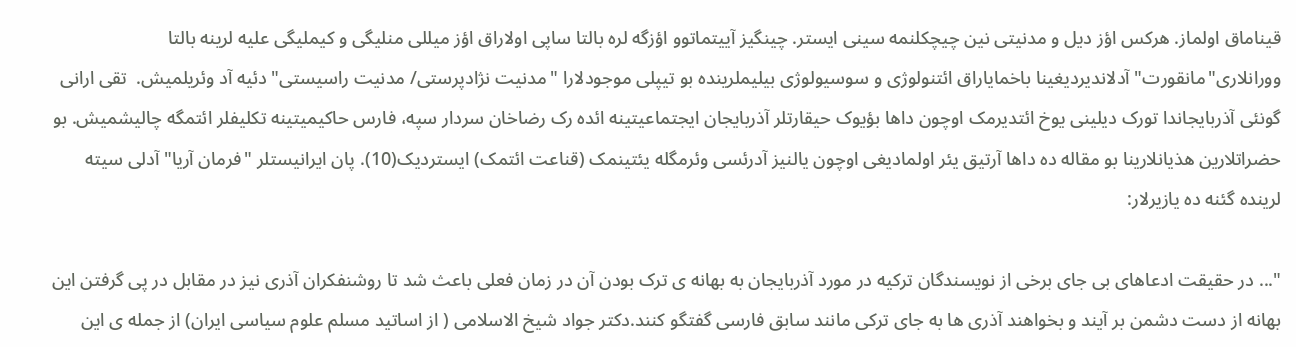قیناماق اولماز. هرکس اؤز دیل و مدنیتی نین چیچکلنمه سینی ایستر. چینگیز آییتماتوو اؤزگه لره بالتا ساپی اولاراق اؤز میللی منلیگی و کیملیگی علیه لرینه بالتا وورانلاری"مانقورت" آدلاندیردیغینا باخمایاراق ائتنولوژی و سوسیولوژی بیلیملرینده بو تیپلی موجودلارا "مدنیت نژادپرستی/ مدنیت راسیستی" دئیه آد وئریلمیش.  تقی ارانی گونئی آذربایجاندا تورک دیلینی یوخ ائتدیرمک اوچون داها بؤیوک حیقارتلر آذربایجان ایجتماعیتینه ائده رک رضاخان سردار سپه، فارس حاکیمیتینه تکلیفلر ائتمگه چالیشمیش. بو حضراتلارین هذیانلارینا بو مقاله ده داها آرتیق یئر اولمادیغی اوچون یالنیز آدرئسی وئرمگله یئتینمک (قناعت ائتمک) ایستردیک(10). پان ایرانیستلر "فرمان آریا" آدلی سیته لرینده گئنه ده یازیرلار:

"... در حقیقت ادعاهای بی جای برخی از نویسندگان ترکیه در مورد آذربایجان به بهانه ی ترک بودن آن در زمان فعلی باعث شد تا روشنفکران آذری نیز در مقابل در پی گرفتن این بهانه از دست دشمن بر آیند و بخواهند آذری ها به جای ترکی مانند سابق فارسی گفتگو کنند.دکتر جواد شیخ الاسلامی ( از اساتید مسلم علوم سیاسی ایران) از جمله ی این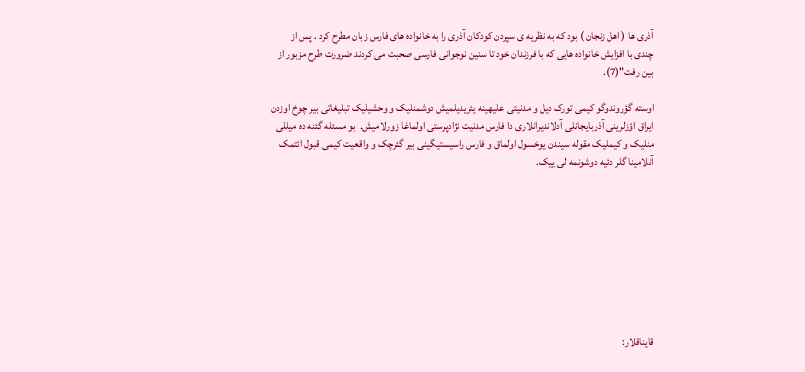آذری ها ( اهل زنجان ) بود که به نظریه ی سپردن کودکان آذری را به خانواده های فارس زبان مطرح کرد . پس از چندی با افزایش خانواده هایی که با فرزندان خود تا سنین نوجوانی فارسی صحبت می کردند ضرورت طرح مزبور از بین رفت"(7).

اوسته گؤروندوگو کیمی تورک دیل و مدنیتی علیهینه یئریدیلمیش دوشمنلیک و وحشیلیک تبلیغاتی بیر چوخ اوزدن ایراق اؤزلرینی آذربایجانلی آدلاندیرانلاری دا فارس مدنیت نژادپرستی اولماغا زورلامیش.  بو مسئله گئنه ده میللی منلیک و کیملیک مقوله سیندن یوخسول اولماق و فارس راسیستیگینی بیر گئرچک و واقعیت کیمی قبول ائتمک آنلامینا گلر دئیه دوشونمه لی ییک.









قایناقلار: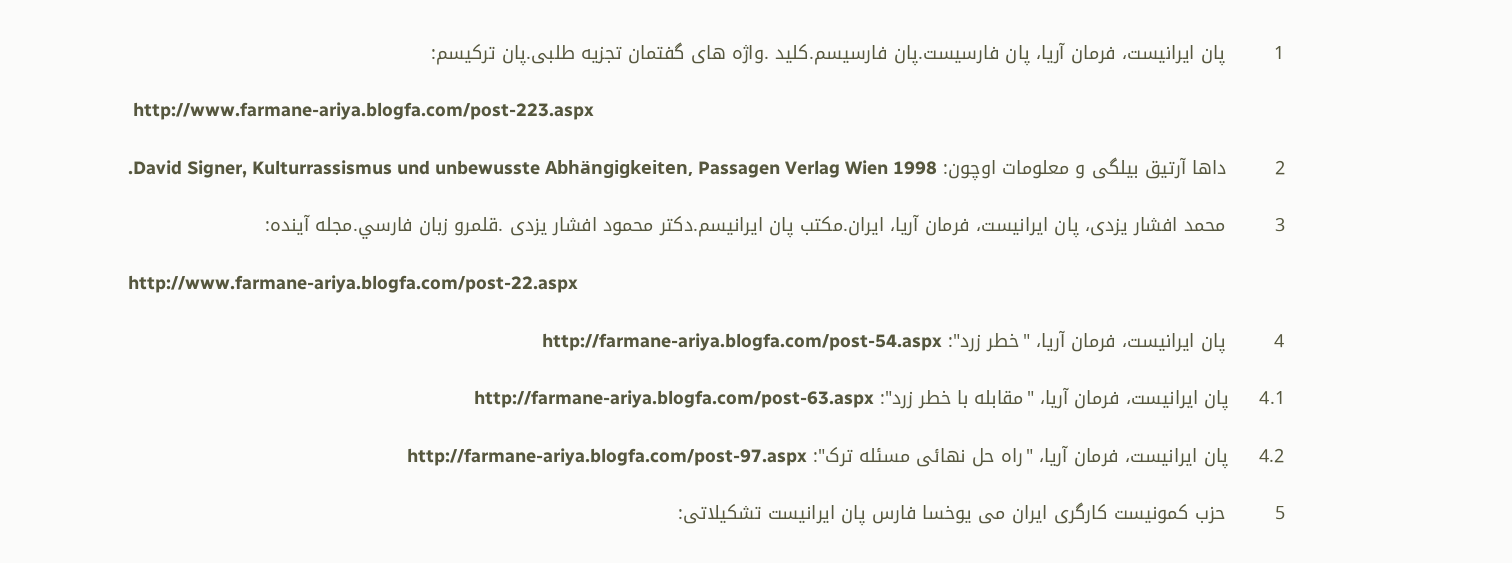1        پان ایرانیست، فرمان آریا، پان فارسیست.پان فارسیسم.کلید .واژه های گفتمان تجزیه طلبی.پان ترکیسم:

 http://www.farmane-ariya.blogfa.com/post-223.aspx

2        داها آرتیق بیلگی و معلومات اوچون: David Signer, Kulturrassismus und unbewusste Abhängigkeiten, Passagen Verlag Wien 1998.

3        محمد افشار یزدی، پان ایرانیست، فرمان آریا، ایران.مکتب پان ایرانیسم.دکتر محمود افشار یزدی .قلمرو زبان‌ فارسي‌.مجله آینده:

http://www.farmane-ariya.blogfa.com/post-22.aspx

4        پان ایرانیست، فرمان آریا، "خطر زرد": http://farmane-ariya.blogfa.com/post-54.aspx

4.1     پان ایرانیست، فرمان آریا، "مقابله با خطر زرد": http://farmane-ariya.blogfa.com/post-63.aspx

4.2     پان ایرانیست، فرمان آریا، "راه حل نهائی مسئله ترک": http://farmane-ariya.blogfa.com/post-97.aspx

5        حزب کمونیست کارگری ایران می یوخسا فارس پان ایرانیست تشکیلاتی: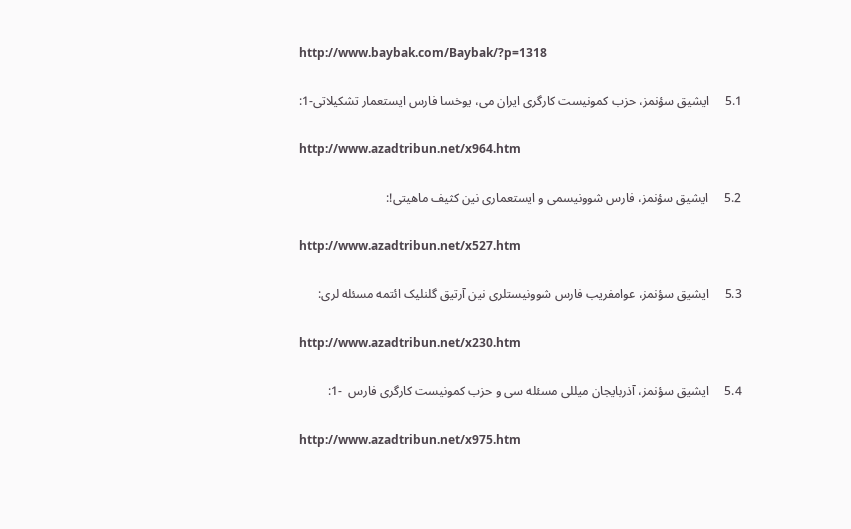http://www.baybak.com/Baybak/?p=1318

5.1     ایشیق سؤنمز، حزب کمونیست کارگری ایران می، یوخسا فارس ایستعمار تشکیلاتی-1:

http://www.azadtribun.net/x964.htm

5.2     ایشیق سؤنمز، فارس شوونیسمی و ایستعماری نین کثیف ماهیتی!:

http://www.azadtribun.net/x527.htm

5.3     ایشیق سؤنمز، عوامفریب فارس شوونیستلری نین آرتیق گلنلیک ائتمه مسئله لری:

http://www.azadtribun.net/x230.htm

5.4     ایشیق سؤنمز، آذربایجان میللی مسئله سی و حزب کمونیست کارگری فارس  -1:

http://www.azadtribun.net/x975.htm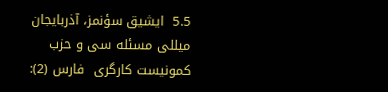5.5  ایشیق سؤنمز، آذربایجان میللی مسئله سی و حزب کمونیست کارگری  فارس (2):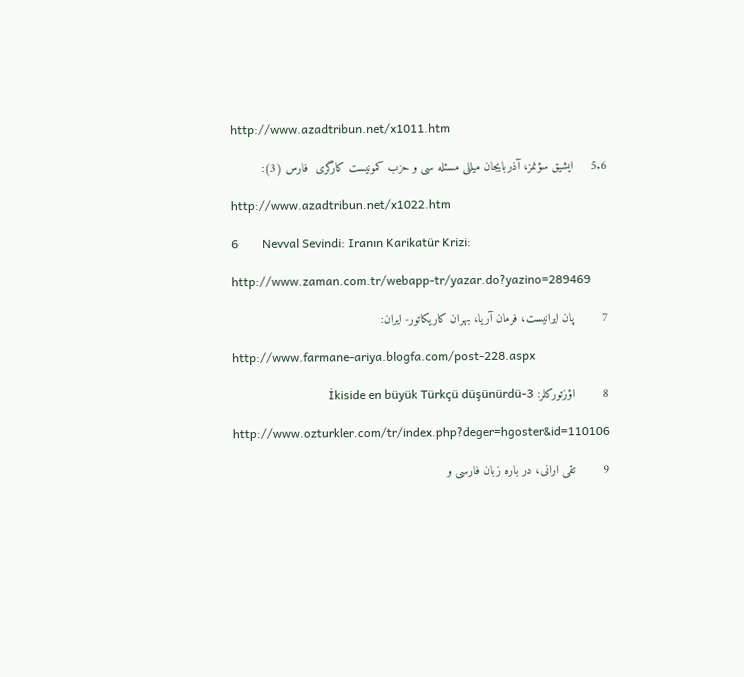http://www.azadtribun.net/x1011.htm

5.6     ایشیق سؤنمز، آذربایجان میللی مسئله سی و حزب کمونیست کارگری  فارس (3):

http://www.azadtribun.net/x1022.htm

6        Nevval Sevindi: Iranın Karikatür Krizi:

http://www.zaman.com.tr/webapp-tr/yazar.do?yazino=289469

7        پان ایرانیست، فرمان آریا، بهران کاریکاتور- ایران:

http://www.farmane-ariya.blogfa.com/post-228.aspx

8        اؤزتورکلر: İkiside en büyük Türkçü düşünürdü-3

http://www.ozturkler.com/tr/index.php?deger=hgoster&id=110106

9        تقی ارانی، در باره زبان فارسی و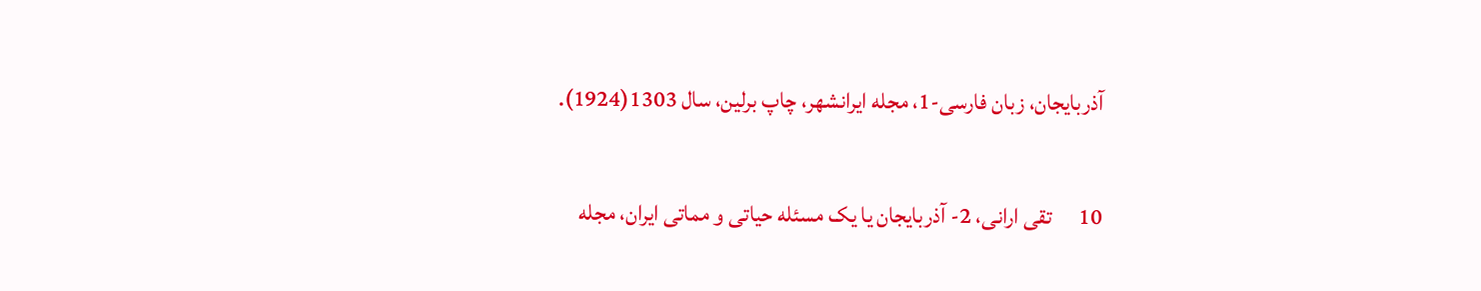آذربایجان، زبان فارسی-1، مجله ایرانشهر، چاپ برلین، سال 1303(1924).

10      تقی ارانی، 2- آذربایجان یا یک مسئله حیاتی و مماتی ایران، مجله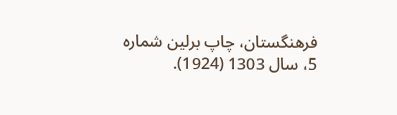فرهنگستان، چاپ برلین شماره 5، سال 1303 (1924).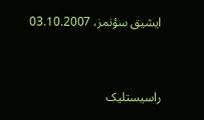ایشیق سؤنمز، 03.10.2007



راسيستليک